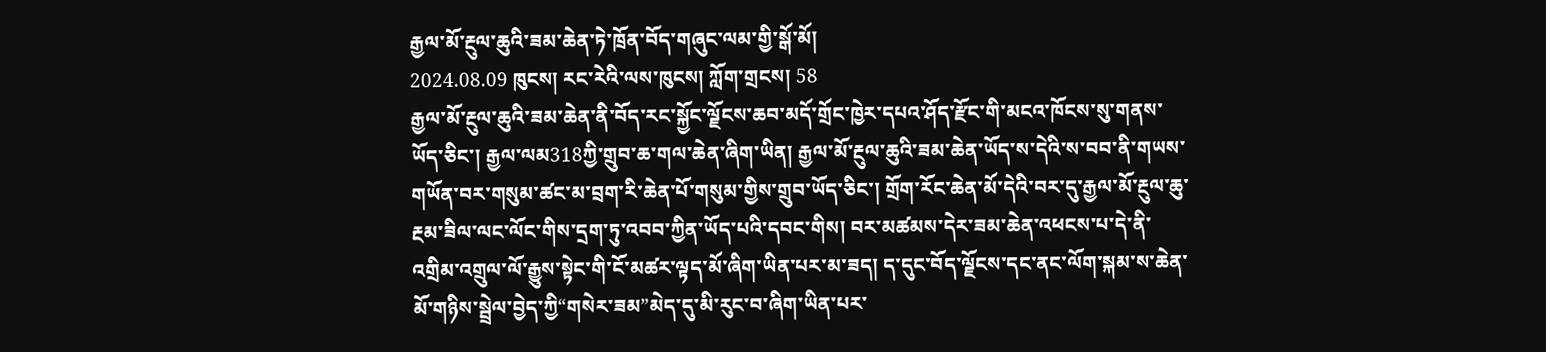རྒྱལ་མོ་རྔུལ་ཆུའི་ཟམ་ཆེན་ཏེ་ཁྲོན་བོད་གཞུང་ལམ་གྱི་སྒོ་མོ།
2024.08.09 ཁུངས། རང་རེའི་ལས་ཁུངས། ཀློག་གྲངས། 58
རྒྱལ་མོ་རྔུལ་ཆུའི་ཟམ་ཆེན་ནི་བོད་རང་སྐྱོང་ལྗོངས་ཆབ་མདོ་གྲོང་ཁྱེར་དཔའ་ཤོད་རྫོང་གི་མངའ་ཁོངས་སུ་གནས་ཡོད་ཅིང་། རྒྱལ་ལམ318ཀྱི་གྲུབ་ཆ་གལ་ཆེན་ཞིག་ཡིན། རྒྱལ་མོ་རྔུལ་ཆུའི་ཟམ་ཆེན་ཡོད་ས་དེའི་ས་བབ་ནི་གཡས་གཡོན་བར་གསུམ་ཚང་མ་བྲག་རི་ཆེན་པོ་གསུམ་གྱིས་གྲུབ་ཡོད་ཅིང་། གྲོག་རོང་ཆེན་མོ་དེའི་བར་དུ་རྒྱལ་མོ་རྔུལ་ཆུ་རྔམ་ཟིལ་ལང་ལོང་གིས་དྲག་ཏུ་འབབ་ཀྱིན་ཡོད་པའི་དབང་གིས། བར་མཚམས་དེར་ཟམ་ཆེན་འཕངས་པ་དེ་ནི་འགྲིམ་འགྲུལ་ལོ་རྒྱུས་སྟེང་གི་ངོ་མཚར་ལྟད་མོ་ཞིག་ཡིན་པར་མ་ཟད། ད་དུང་བོད་ལྗོངས་དང་ནང་ལོག་སྐམ་ས་ཆེན་མོ་གཉིས་སྦྲེལ་བྱེད་ཀྱི“གསེར་ཟམ”མེད་དུ་མི་རུང་བ་ཞིག་ཡིན་པར་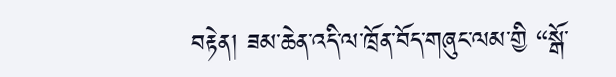བརྟེན། ཟམ་ཆེན་འདི་ལ་ཁྲོན་བོད་གཞུང་ལམ་གྱི “སྒོ་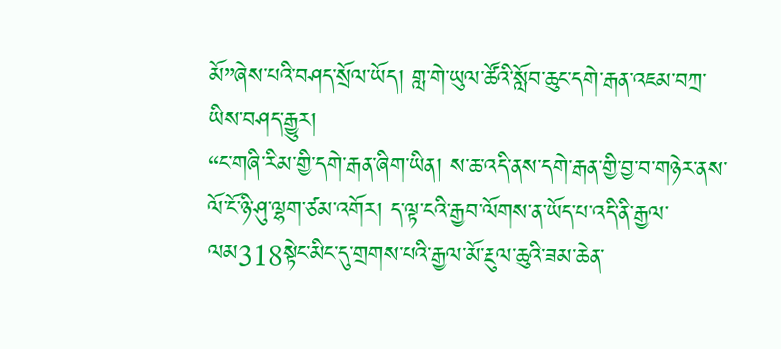མོ”ཞེས་པའི་བཤད་སྲོལ་ཡོད། གླ་གེ་ཡུལ་ཚོའི་སློབ་ཆུང་དགེ་རྒན་འཇམ་བཀྲ་ཡིས་བཤད་རྒྱུར།
“ང་གཞི་རིམ་གྱི་དགེ་རྒན་ཞིག་ཡིན། ས་ཆ་འདི་ནས་དགེ་རྒན་གྱི་བྱ་བ་གཉེར་ནས་ལོ་ངོ་ཉི་ཤུ་ལྷག་ཙམ་འགོར། ད་ལྟ་ངའི་རྒྱབ་ལོགས་ན་ཡོད་པ་འདི་ནི་རྒྱལ་ལམ318སྟེང་མིང་དུ་གྲགས་པའི་རྒྱལ་མོ་རྔུལ་ཆུའི་ཟམ་ཆེན་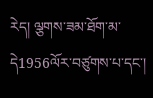རེད། ལྕགས་ཟམ་ཐོག་མ་དེ1956ལོར་བཙུགས་པ་དང་།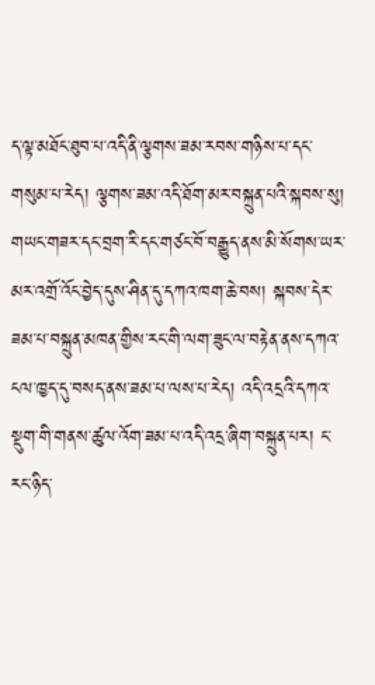ད་ལྟ་མཐོང་ཐུབ་པ་འདི་ནི་ལྕགས་ཟམ་རབས་གཉིས་པ་དང་གསུམ་པ་རེད། ལྕགས་ཟམ་འདི་ཐོག་མར་བསྐྲུན་པའི་སྐབས་སུ། གཡང་གཟར་དང་བྲག་རི་དང་གཙང་བོ་བརྒྱུད་ནས་མི་སོགས་ཡར་མར་འགྲོ་འོང་བྱེད་དུས་ཤིན་དུ་དཀའ་ཁག་ཆེ་བས། སྐབས་དེར་ཟམ་པ་བསྐྲུན་མཁན་གྱིས་རང་གི་ལག་ཟུང་ལ་བརྟེན་ནས་དཀའ་ངལ་ཁྱད་དུ་བསད་ནས་ཟམ་པ་ལས་པ་རེད། འདི་འདྲའི་དཀའ་སྡུག་གི་གནས་ཚུལ་འོག་ཟམ་པ་འདི་འདྲ་ཞིག་བསྐྲུན་པར། ང་རང་ཉིད་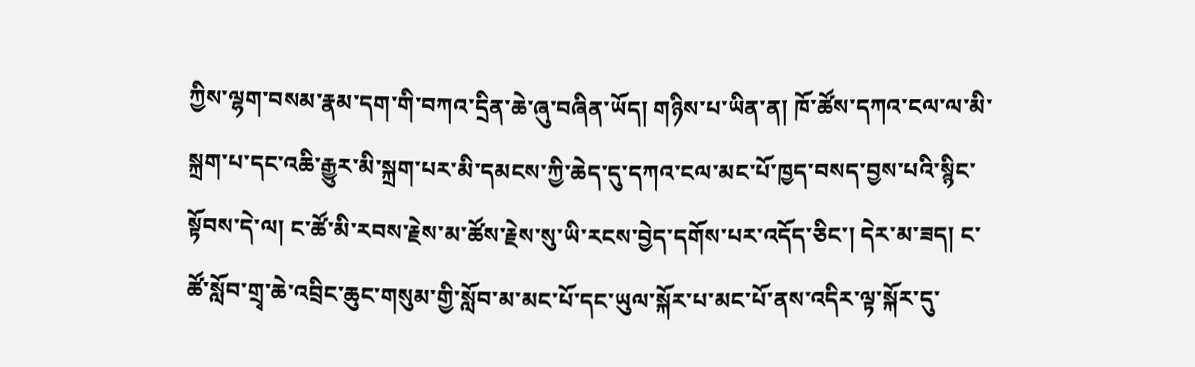ཀྱིས་ལྷག་བསམ་རྣམ་དག་གི་བཀའ་དྲིན་ཆེ་ཞུ་བཞིན་ཡོད། གཉིས་པ་ཡིན་ན། ཁོ་ཚོས་དཀའ་ངལ་ལ་མི་སྐྲག་པ་དང་འཆི་རྒྱུར་མི་སྐྲག་པར་མི་དམངས་ཀྱི་ཆེད་དུ་དཀའ་ངལ་མང་པོ་ཁྱད་བསད་བྱས་པའི་སྙིང་སྟོབས་དེ་ལ། ང་ཚོ་མི་རབས་རྗེས་མ་ཚོས་རྗེས་སུ་ཡི་རངས་བྱེད་དགོས་པར་འདོད་ཅིང་། དེར་མ་ཟད། ང་ཚོ་སློབ་གྲྭ་ཆེ་འབྲིང་ཆུང་གསུམ་གྱི་སློབ་མ་མང་པོ་དང་ཡུལ་སྐོར་པ་མང་པོ་ནས་འདིར་ལྟ་སྐོར་དུ་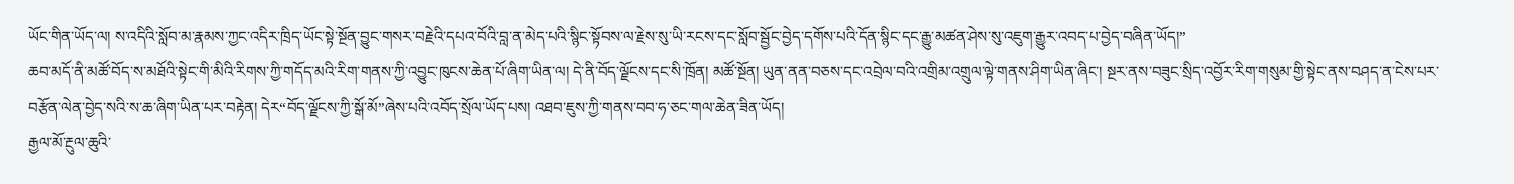ཡོང་གིན་ཡོད་ལ། ས་འདིའི་སློབ་མ་རྣམས་ཀྱང་འདིར་ཁྲིད་ཡོང་སྟེ་སྔོན་བྱུང་གསར་བརྗེའི་དཔའ་བོའི་བླ་ན་མེད་པའི་སྙིང་སྟོབས་ལ་རྗེས་སུ་ཡི་རངས་དང་སློབ་སྦྱོང་བྱེད་དགོས་པའི་དོན་སྙིང་དང་རྒྱུ་མཚན་ཤེས་སུ་འཇུག་རྒྱུར་འབད་པ་བྱེད་བཞིན་ཡོད།”
ཆབ་མདོ་ནི་མཚོ་བོད་ས་མཐོའི་སྟེང་གི་མིའི་རིགས་ཀྱི་གདོད་མའི་རིག་གནས་ཀྱི་འབྱུང་ཁུངས་ཆེན་པོ་ཞིག་ཡིན་ལ། དེ་ནི་བོད་ལྗོངས་དང་སི་ཁྲོན། མཚོ་སྔོན། ཡུན་ནན་བཅས་དང་འབྲེལ་བའི་འགྲིམ་འགྲུལ་ལྟེ་གནས་ཤིག་ཡིན་ཞིང་། སྔར་ནས་བཟུང་སྲིད་འབྱོར་རིག་གསུམ་གྱི་སྟེང་ནས་བཤད་ན་ངེས་པར་བརྩོན་ལེན་བྱེད་སའི་ས་ཆ་ཞིག་ཡིན་པར་བརྟེན། དེར“བོད་ལྗོངས་ཀྱི་སྒོ་མོ”ཞེས་པའི་འབོད་སྲོལ་ཡོད་པས། འཐབ་ཇུས་ཀྱི་གནས་བབ་ཧ་ཅང་གལ་ཆེན་ཟིན་ཡོད།
རྒྱལ་མོ་རྔུལ་ཆུའི་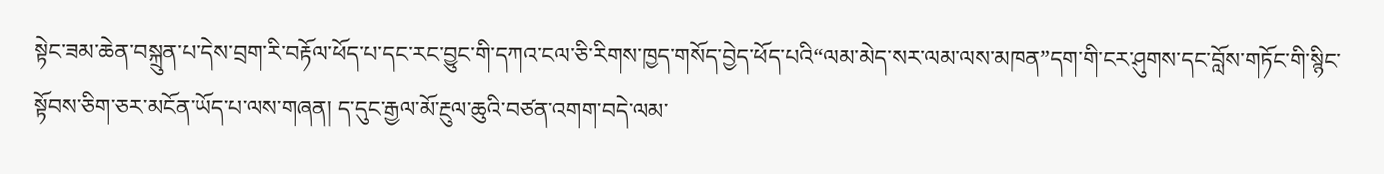སྟེང་ཟམ་ཆེན་བསྐྲུན་པ་དེས་བྲག་རི་བརྟོལ་ཕོད་པ་དང་རང་བྱུང་གི་དཀའ་ངལ་ཅི་རིགས་ཁྱད་གསོད་བྱེད་ཕོད་པའི“ལམ་མེད་སར་ལམ་ལས་མཁན”དག་གི་ངར་ཤུགས་དང་བློས་གཏོང་གི་སྙིང་སྟོབས་ཅིག་ཅར་མངོན་ཡོད་པ་ལས་གཞན། ད་དུང་རྒྱལ་མོ་རྔུལ་ཆུའི་བཙན་འགག་བདེ་ལམ་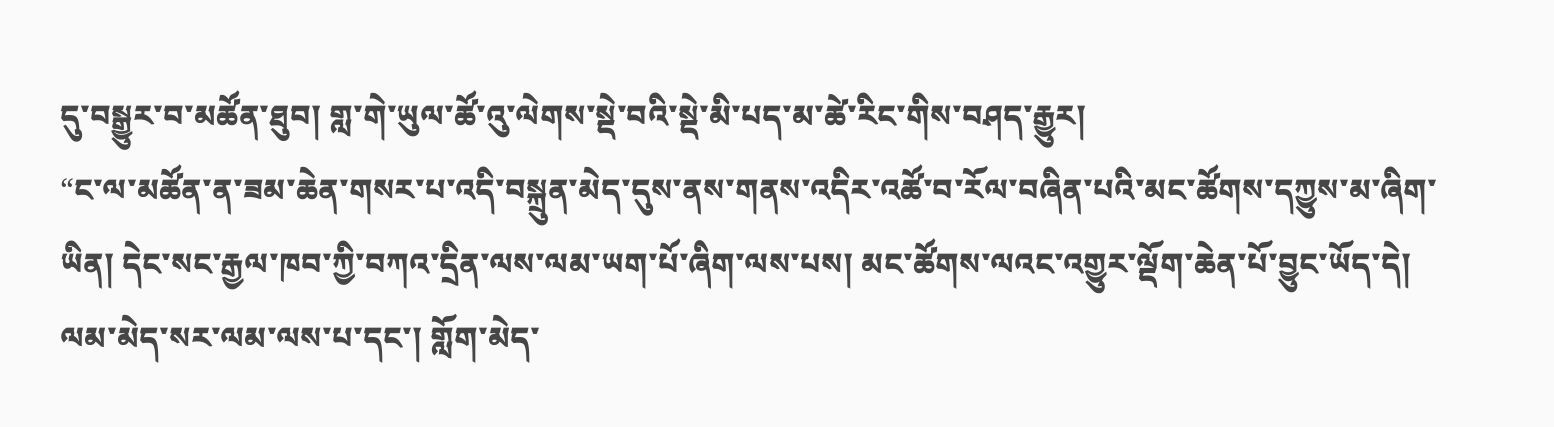དུ་བསྒྱུར་བ་མཚོན་ཐུབ། གླ་གེ་ཡུལ་ཚོ་འུ་ལེགས་སྡེ་བའི་སྡེ་མི་པད་མ་ཚེ་རིང་གིས་བཤད་རྒྱུར།
“ང་ལ་མཚོན་ན་ཟམ་ཆེན་གསར་པ་འདི་བསྐྲུན་མེད་དུས་ནས་གནས་འདིར་འཚོ་བ་རོལ་བཞིན་པའི་མང་ཚོགས་དཀྱུས་མ་ཞིག་ཡིན། དེང་སང་རྒྱལ་ཁབ་ཀྱི་བཀའ་དྲིན་ལས་ལམ་ཡག་པོ་ཞིག་ལས་པས། མང་ཚོགས་ལའང་འགྱུར་ལྡོག་ཆེན་པོ་བྱུང་ཡོད་དེ། ལམ་མེད་སར་ལམ་ལས་པ་དང་། གློག་མེད་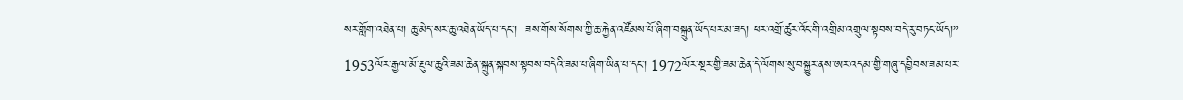སར་གློག་འཐེན་པ། ཆུ་མེད་སར་ཆུ་འཐེན་ཡོད་པ་དང་།  ཟས་གོས་སོགས་ཀྱི་ཆ་རྐྱེན་འཛོམས་པོ་ཞིག་བསྐྲུན་ཡོད་པར་མ་ཟད། ཕར་འགྲོ་ཚུར་འོང་གི་འགྲིམ་འགྲུལ་སྟབས་བདེ་རུ་བཏང་ཡོད།”
1953ལོར་རྒྱལ་མོ་རྔུལ་ཆུའི་ཟམ་ཆེན་སྐྲུན་སྐབས་སྟབས་བདེའི་ཟམ་པ་ཞིག་ཡིན་པ་དང་། 1972ལོར་སྔར་གྱི་ཟམ་ཆེན་དེ་ལོགས་སུ་བསྐྱུར་ནས་ཨར་འདམ་གྱི་གཞུ་དབྱིབས་ཟམ་པར་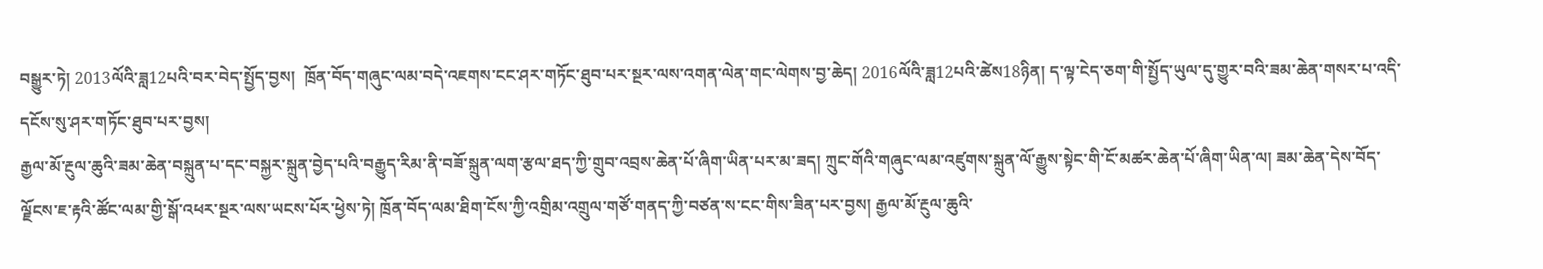བསྒྱུར་ཏེ། 2013ལོའི་ཟླ12པའི་བར་བེད་སྤྱོད་བྱས།  ཁྲོན་བོད་གཞུང་ལམ་བདེ་འཇགས་ངང་ཤར་གཏོང་ཐུབ་པར་སྔར་ལས་འགན་ལེན་གང་ལེགས་བྱ་ཆེད། 2016ལོའི་ཟླ12པའི་ཚེས18ཉིན། ད་ལྟ་ངེད་ཅག་གི་སྤྱོད་ཡུལ་དུ་གྱུར་བའི་ཟམ་ཆེན་གསར་པ་འདི་དངོས་སུ་ཤར་གཏོང་ཐུབ་པར་བྱས།
རྒྱལ་མོ་རྔུལ་ཆུའི་ཟམ་ཆེན་བསྐྲུན་པ་དང་བསྐྱར་སྐྲུན་བྱེད་པའི་བརྒྱུད་རིམ་ནི་བཟོ་སྐྲུན་ལག་རྩལ་ཐད་ཀྱི་གྲུབ་འབྲས་ཆེན་པོ་ཞིག་ཡིན་པར་མ་ཟད། ཀྲུང་གོའི་གཞུང་ལམ་འཛུགས་སྐྲུན་ལོ་རྒྱུས་སྟེང་གི་ངོ་མཚར་ཆེན་པོ་ཞིག་ཡིན་ལ། ཟམ་ཆེན་དེས་བོད་ལྗོངས་ཇ་རྟའི་ཚོང་ལམ་གྱི་སྒོ་འཕར་སྔར་ལས་ཡངས་པོར་ཕྱེས་ཏེ། ཁྲོན་བོད་ལམ་ཐིག་ངོས་ཀྱི་འགྲིམ་འགྲུལ་གཙོ་གནད་ཀྱི་བཙན་ས་ངང་གིས་ཟིན་པར་བྱས། རྒྱལ་མོ་རྔུལ་ཆུའི་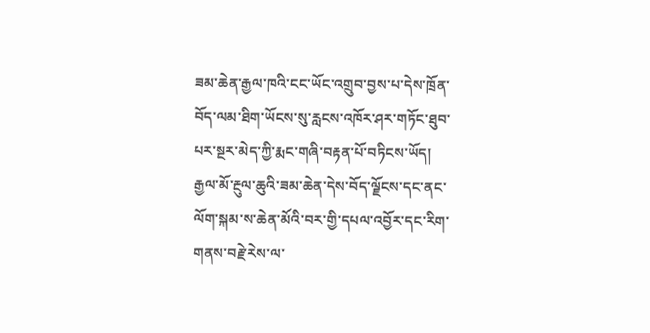ཟམ་ཆེན་རྒྱལ་ཁའི་ངང་ཡོང་འགྲུབ་བྱས་པ་དེས་ཁྲོན་བོད་ལམ་ཐིག་ཡོངས་སུ་རླངས་འཁོར་ཤར་གཏོང་ཐུབ་པར་སྔར་མེད་ཀྱི་རྨང་གཞི་བརྟན་པོ་བཏིངས་ཡོད།  རྒྱལ་མོ་རྔུལ་ཆུའི་ཟམ་ཆེན་དེས་བོད་ལྗོངས་དང་ནང་ལོག་སྐམ་ས་ཆེན་མོའི་བར་གྱི་དཔལ་འབྱོར་དང་རིག་གནས་བརྗེ་རེས་ལ་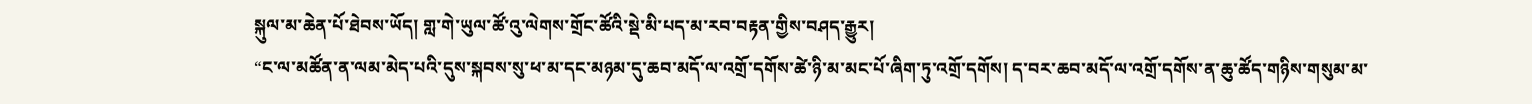སྐུལ་མ་ཆེན་པོ་ཐེབས་ཡོད། གླ་གེ་ཡུལ་ཚོ་འུ་ལེགས་གྲོང་ཚོའི་སྡེ་མི་པད་མ་རབ་བརྟན་གྱིས་བཤད་རྒྱུར།
“ང་ལ་མཚོན་ན་ལམ་མེད་པའི་དུས་སྐབས་སུ་ཕ་མ་དང་མཉམ་དུ་ཆབ་མདོ་ལ་འགྲོ་དགོས་ཚེ་ཉི་མ་མང་པོ་ཞིག་ཏུ་འགྲོ་དགོས། ད་བར་ཆབ་མདོ་ལ་འགྲོ་དགོས་ན་ཆུ་ཚོད་གཉིས་གསུམ་མ་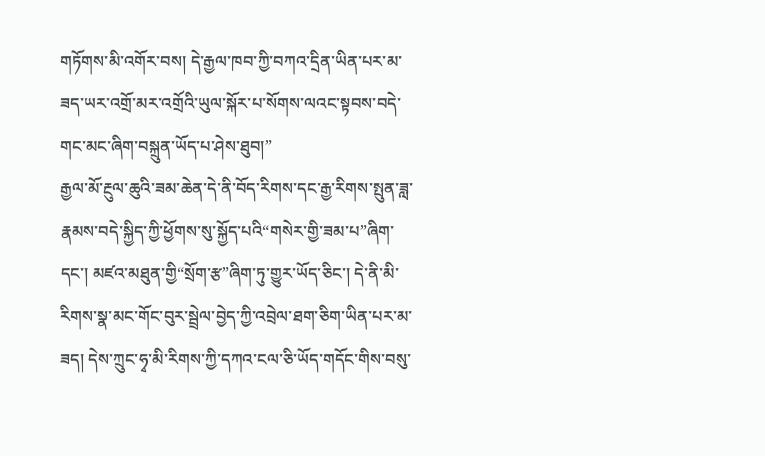གཏོགས་མི་འགོར་བས། དེ་རྒྱལ་ཁབ་ཀྱི་བཀའ་དྲིན་ཡིན་པར་མ་ཟད་ཡར་འགྲོ་མར་འགྲོའི་ཡུལ་སྐོར་པ་སོགས་ལའང་སྟབས་བདེ་གང་མང་ཞིག་བསྐྲུན་ཡོད་པ་ཤེས་ཐུབ།”
རྒྱལ་མོ་རྔུལ་ཆུའི་ཟམ་ཆེན་དེ་ནི་བོད་རིགས་དང་རྒྱ་རིགས་སྤུན་ཟླ་རྣམས་བདེ་སྐྱིད་ཀྱི་ཕྱོགས་སུ་སྐྱོད་པའི“གསེར་གྱི་ཟམ་པ”ཞིག་དང་། མཛའ་མཐུན་གྱི“སྲོག་རྩ”ཞིག་ཏུ་གྱུར་ཡོད་ཅིང་། དེ་ནི་མི་རིགས་སྣ་མང་གོང་བུར་སྦྲེལ་བྱེད་ཀྱི་འབྲེལ་ཐག་ཅིག་ཡིན་པར་མ་ཟད། དེས་ཀྲུང་ཧྭ་མི་རིགས་ཀྱི་དཀའ་ངལ་ཅི་ཡོད་གདོང་གིས་བསུ་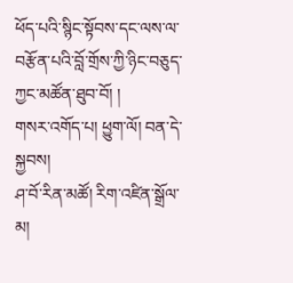ཕོད་པའི་སྙིང་སྟོབས་དང་ལས་ལ་བརྩོན་པའི་བློ་གྲོས་ཀྱི་ཉིང་བཅུད་ཀྱང་མཚོན་ཐུབ་བོ། །
གསར་འགོད་པ། ཕྱུག་ལོ། བན་དེ་སྐྱབས།
ཤ་བོ་རིན་མཚོ། རིག་འཛིན་སྒྲོལ་མ།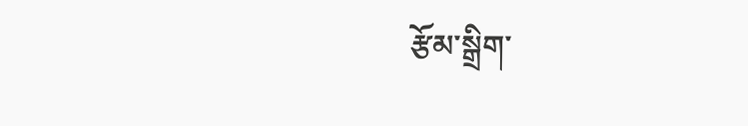རྩོམ་སྒྲིག་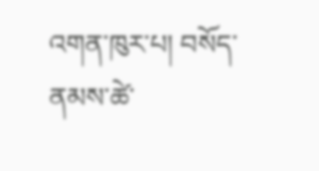འགན་ཁུར་པ། བསོད་ནམས་ཚེ་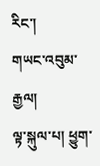རིང་།
གཡང་འབུམ་རྒྱལ།
ལྟ་སྐུལ་པ། ཕྱུག་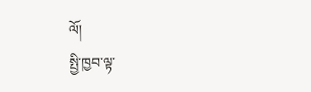ལོ།
སྤྱི་ཁྱབ་ལྟ་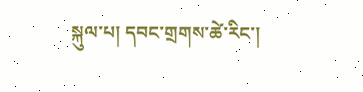སྐུལ་པ། དབང་གྲགས་ཚེ་རིང་།